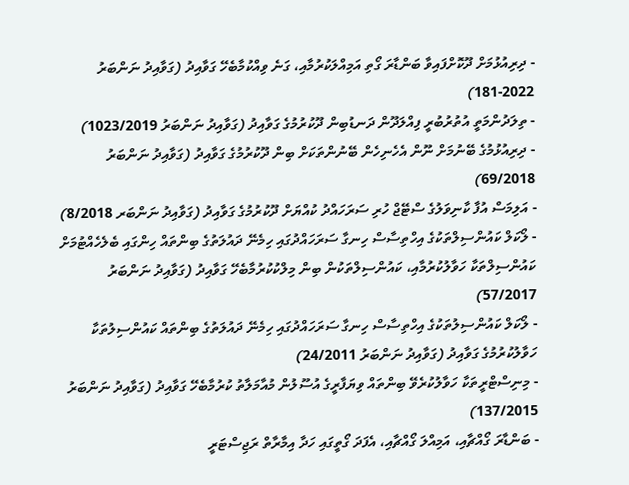- ދިރިއުޅުމަށް ދޫކޮށްފައިވާ ބަންޑާރަ ގޯތި އަމިއްލަކުރުމާއި، ގަނެ ވިއްކުމާބެހޭ ގަވާއިދު (ގަވާއިދު ނަންބަރު 2022-181)
- ތިލަދުންމަތީ އުތުރުބުރީ ފިއްލަދޫން ދަނޑުބިން ދޫކުރުމުގެ ގަވާއިދު (ގަވާއިދު ނަންބަރު 1023/2019)
- ދިރިއުޅުމުގެ ބޭނުމަށް ނޫން އެހެނިހެން ބޭނުންތަކަށް ބިން ދޫކުރުމުގެ ގަވާއިދު (ގަވާއިދު ނަންބަރު 69/2018)
- އަލިމަސް އުފާ ކާނިވަލުގެ ސްޓޭޖް ހުރި ސަރަހައްދު ކުއްޔަށް ދޫކުރުމުގެ ގަވާއިދު (ގަވާއިދު ނަންބަރ 8/2018)
- ލޯކަލް ކައުންސިލްތަކުގެ އިހްތިސާސް ހިނގާ ސަރަހައްދުގައި ހިމެނޭ ދައުލަތުގެ ބިންތައް ހިންގައި ބެލެހެއްޓުމަށް ކައުންސިލްތަކާ ހަވާލުކުރުމާއި، ކައުންސިލްތަކުން ބިން މިލްކުކުރުމާބެހޭ ގަވާއިދު (ގަވާއިދު ނަންބަރު 57/2017)
- ލޯކަލް ކައުންސިލުތަކުގެ އިހްތިސާސް ހިނގާ ސަރަހައްދުގައި ހިމެނޭ ދައުލަތުގެ ބިންތައް ކައުންސިލުތަކާ ހަވާލުކުރުމުގެ ގަވާއިދު (ގަވާއިދު ނަންބަރު 24/2011)
- މިނިސްޓްރީތަކާ ހަވާލުކުރެވޭ ބިންތައް ވިޔަފާރީގެ އުސޫލުން މުއާމަލާތު ކުރުމާބެހޭ ގަވާއިދު (ގަވާއިދު ނަންބަރު 137/2015)
- ބަންޑާރަ ގޯއްޗާއި، އަމިއްލަ ގޯއްޗާއި، އެފަދަ ގޯތީގައި ހަދާ އިމާރާތް ރަޖިސްޓަރީ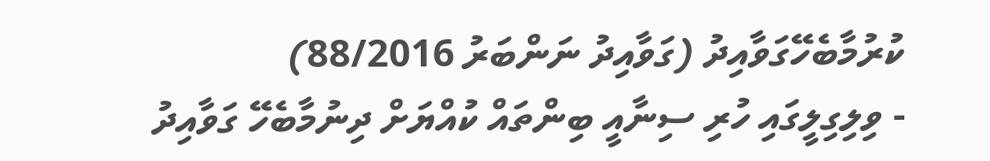ކުރުމާބެހޭގަވާއިދު (ގަވާއިދު ނަންބަރު 88/2016)
- ވިލިގިލީގައި ހުރި ސިނާއީ ބިންތައް ކުއްޔަށް ދިނުމާބެހޭ ގަވާއިދު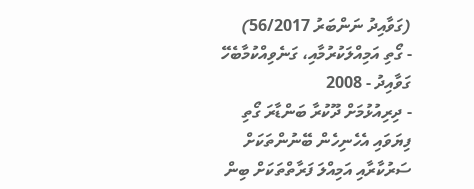(ގަވާއިދު ނަންބަރު 56/2017)
- ގޯތި އަމިއްލަކުރުމާއި، ގަނެވިއްކުމާބެހޭ ގަވާއިދު - 2008
- ދިރިއުޅުމަށް ދޫކުރާ ބަންޑާރަ ގޯތި ފިޔަވައި އެހެނިހެން ބޭނުންތަކަށް ސަރުކާރާއި އަމިއްލަ ފަރާތްތަކަށް ބިން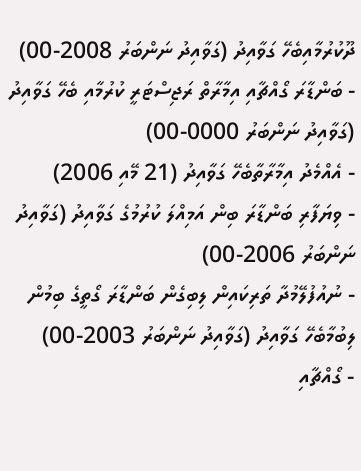ދޫކުރުމާއިބެހޭ ގަވާއިދު (ގަވާއިދު ނަންބަރު 2008-00)
- ބަންޑާރަ ގޯއްޗާއި އިމާރާތް ރަޖިސްޓަރީ ކުރުމާއި ބެހޭ ގަވާއިދު (ގަވާއިދު ނަންބަރު 0000-00)
- އެއްމެދު އިމާރާތާބެހޭ ގަވާއިދު (21 މޭއި 2006)
- ވިޔަފާރި ބަންޑާރަ ބިން އަމިއްލަ ކުރުމުގެ ގަވާއިދު (ގަވާއިދު ނަންބަރު 2006-00)
- ނުއުފުލޭމުދާ ތަރިކައިން ލިބިގެން ބަންޑާރަ ގޯތީގެ ބިމުން ލިބުމާބެހޭ ގަވާއިދު (ގަވާއިދު ނަންބަރު 2003-00)
- ގޯއްޗާއި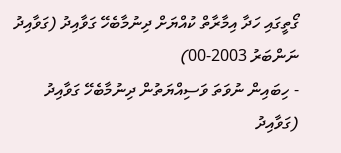ގޯތީގައި ހަދާ އިމާރާތް ކުއްޔަށް ދިނުމާބެހޭ ގަވާއިދު (ގަވާއިދު ނަންބަރު 2003-00)
- ހިބައިން ނުވަތަ ވަސިއްޔަތުން ދިނުމާބެހޭ ގަވާއިދު (ގަވާއިދު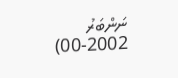ނަންބަރު 2002-00)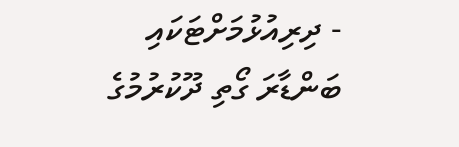- ދިރިއުޅުމަށްޓަކައި ބަންޑާރަ ގޯތި ދޫކުރުމުގެ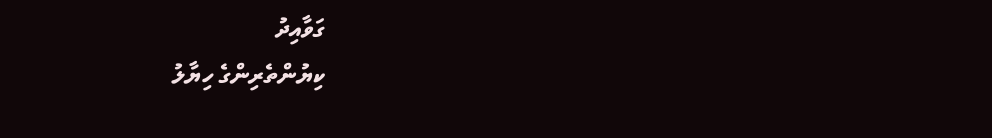ގަވާއިދު
ކިޔުންތެރިންގެ ހިޔާލު